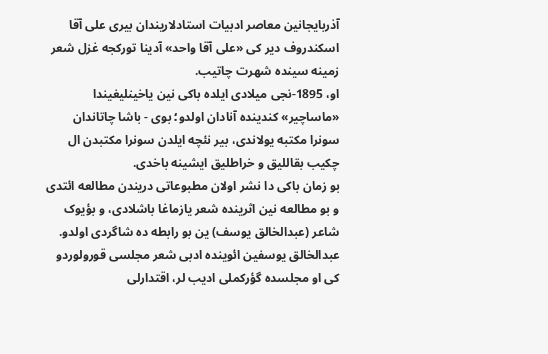آذربایجانین معاصر ادبیات استادلاریندان بیری علی آقا اسکندروف دیر کی «علی آقا واحد» آدینا تورکجه غزل شعر زمینه سینده شهرت چاتیب.
او، 1895-نجی میلادی ایلده باکی نین یاخینلیغیندا «ماساچیر» کندینده آنادان اولدو؛ بوی - باشا چاتاندان سونرا مکتبه یولاندی، بیر نئچه ایلدن سونرا مکتبدن ال چکیب بقاللیق و خراطلیق ایشینه باخدی.
بو زمان باکی دا نشر اولان مطبوعاتی دریندن مطالعه ائتدی و بو مطالعه نین اثرینده شعر یازماغا باشلادی، و بؤیوک شاعر (عبدالخالق یوسف) ین بو رابطه ده شاگردی اولدو.
عبدالخالق یوسفین ائوینده ادبی شعر مجلسی قورولوردو کی او مجلسده گؤرکملی ادیب لر، اقتدارلی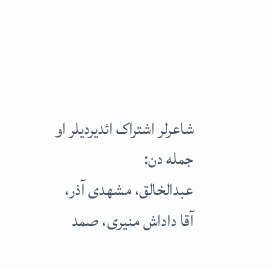شاعرلر اشتراک ائدیردیلر او جمله دن:
عبدالخالق، مشهدی آذر، آقا داداش منیری، صمد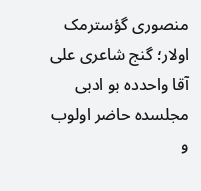منصوری گؤسترمک اولار؛ گنج شاعری علی آقا واحدده بو ادبی مجلسده حاضر اولوب و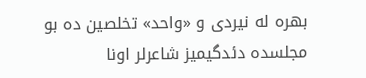بهره له نیردی و «واحد» تخلصین ده بو مجلسده دئدگیمیز شاعرلر اونا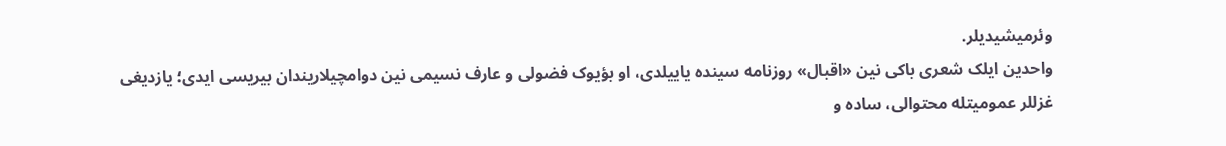وئرمیشیدیلر.
واحدین ایلک شعری باکی نین «اقبال» روزنامه سینده یاییلدی، او بؤیوک فضولی و عارف نسیمی نین دوامچیلاریندان بیریسی ایدی؛ یازدیغی غزللر عمومیتله محتوالی، ساده و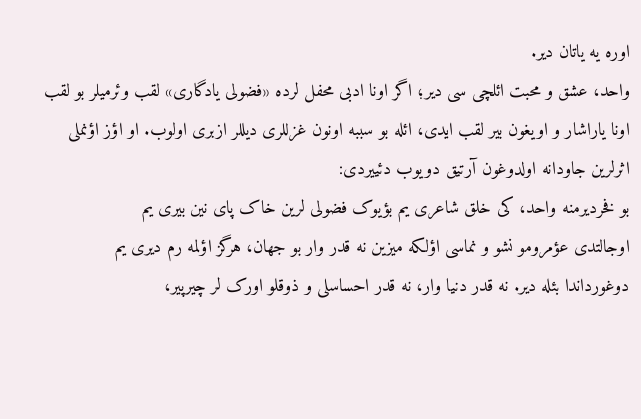اوره یه یاتان دیر.
واحد، عشق و محبت ائلچی سی دیر؛ اگر اونا ادبی محفل لرده «فضولی یادگاری» لقب وئرمیلر بو لقب اونا یاراشار و اویغون بیر لقب ایدی، ائله بو سببه اونون غزللری دیللر ازبری اولوب. او اؤز اؤنملی اثرلرین جاودانه اولدوغون آرتیق دویوب دئییردی:
بو فخردیرمنه واحد، کی خلق شاعری یم بؤیوک فضولی لرین خاک پای نین بیری یم
اوجالتدی عؤمرومو نشو و نماسی اؤلکه میزین نه قدر وار بو جهان، هرگز اؤلمه رم دیری یم
دوغورداندا بئله دیر. نه قدر دنیا وار، نه قدر احساسلی و ذوقلو اورک لر چیرپیر،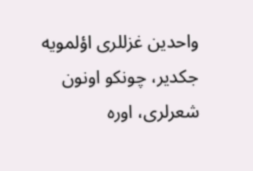واحدین غزللری اؤلمویه جکدیر، چونکو اونون شعرلری، اوره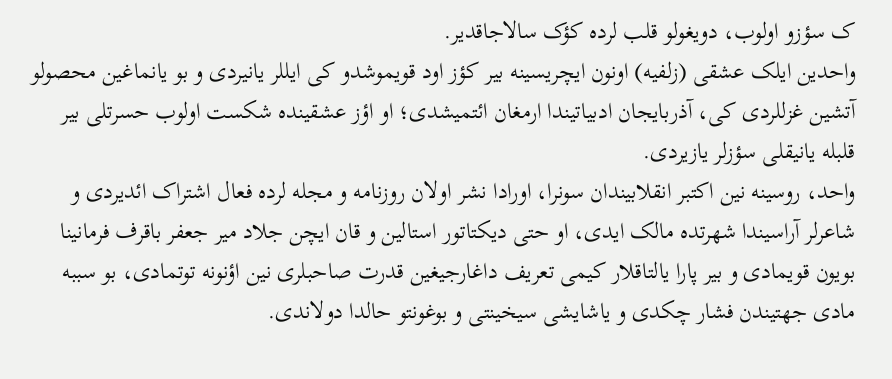ک سؤزو اولوب، دویغولو قلب لرده کؤک سالاجاقدیر.
واحدین ایلک عشقی (زلفیه) اونون ایچریسینه بیر کؤز اود قویموشدو کی ایللر یانیردی و بو یانماغین محصولو آتشین غزللردی کی، آذربایجان ادبیاتیندا ارمغان ائتمیشدی؛ او اؤز عشقینده شکست اولوب حسرتلی بیر قلبله یانیقلی سؤزلر یازیردی.
واحد، روسینه نین اکتبر انقلابیندان سونرا، اورادا نشر اولان روزنامه و مجله لرده فعال اشتراک ائدیردی و شاعرلر آراسیندا شهرتده مالک ایدی، او حتی دیکتاتور استالین و قان ایچن جلاد میر جعفر باقرف فرمانینا بویون قویمادی و بیر پارا یالتاقلار کیمی تعریف داغارجیغین قدرت صاحبلری نین اؤنونه توتمادی، بو سببه مادی جهتیندن فشار چکدی و یاشایشی سیخینتی و بوغونتو حالدا دولاندی.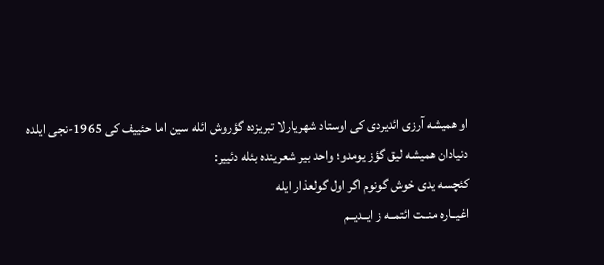او همیشه آرزی ائدیردی کی اوستاد شهریارلا تبریزده گؤروش ائله سین اما حئییف کی 1965-نجی ایلده دنیادان همیشه لیق گؤز یومدو؛ واحد بیر شعرینده بئله دئییر:
کئچسه یدی خوش گونوم اگر اول گولعذار ایله
اغیــاره منــت ائتمــه ز ایــدیــم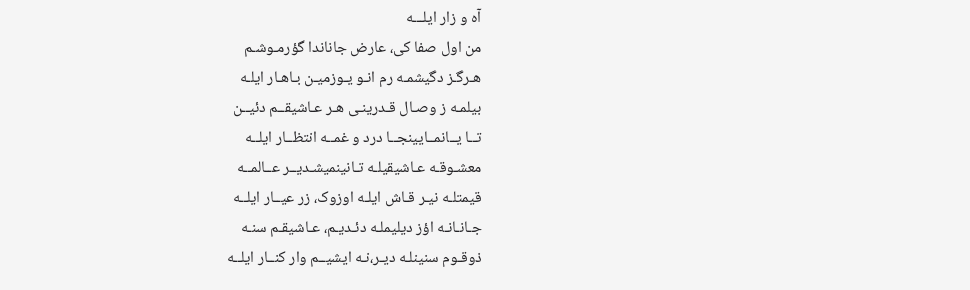آه و زار ایلـــه
من اول صفا کی، عارض جاناندا گؤرمـوشـم
هـرگـز دگیشمـه رم انـو یـوزمیـن بـاهـار ایلـه
بیلمـه ز وصـال قـدرینـی هـر عـاشیقــم دئیــن
تــا یــانمــایینجــا درد و غمــه انتظــار ایلــه
معشـوقـه عـاشیقیلـه تـانینمیشـدیــر عــالمــه
قیمتلـه نیـر قـاش ایلـه اوزوک، زر عیــار ایلــه
جـانـانـه اؤز دیلیملـه دئـدیـم، عـاشیقـم سنـه
ذوقـوم سنینلـه دیـر،نـه ایشیــم وار کنــار ایلــه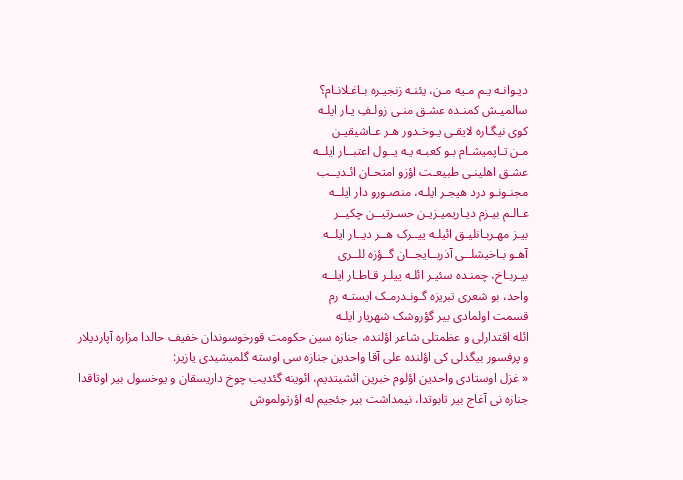دیـوانـه یـم مـیه مـن، یئنـه زنجیـره بـاغـلانـام؟
سالمیـش کمنـده عشـق منـی زولـفِ یـار ایلـه
کوی نیگـاره لایقـی یـوخـدور هـر عـاشیقیـن
مـن تـاپمیشـام بـو کعبـه یـه یــول اعتبــار ایلــه
عشـق اهلینـی طبیعـت اؤزو امتحـان ائـدیــب
مجنـونـو درد هیجـر ایلـه، منصـورو دار ایلــه
عـالـم بیـزم دیـاریمیـزیـن حسـرتیــن چکیــر
بیـز مهـربـانلیـق ائیلـه ییــرک هــر دیــار ایلــه
آهـو بـاخیشلــی آذربــایجــان گــؤزه للــری
بیـربـاخ، چمنـده سئیـر ائلـه ییلـر قـاطـار ایلــه
واحد، بو شعری تبریزه گـونـدرمـک ایستـه رم
قسمت اولمادی بیر گؤروشک شهریار ایلـه
ائله اقتدارلی و عظمتلی شاعر اؤلنده، جنازه سین حکومت قورخوسوندان خفیف حالدا مزاره آپاردیلار و پرفسور بیگدلی کی اؤلنده علی آقا واحدین جنازه سی اوسته گلمیشیدی یازیر:
« غزل اوستادی واحدین اؤلوم خبرین ائشیتدیم، ائوینه گئدیب چوخ داریسقان و یوخسول بیر اوتاقدا جنازه نی آغاج بیر تابوتدا، نیمداشت بیر جئجیم له اؤرتولموش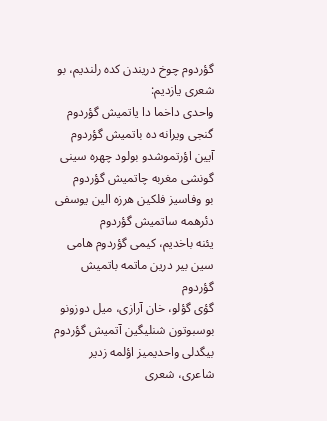گؤردوم چوخ دریندن کده رلندیم، بو شعری یازدیم:
واحدی داخما دا یاتمیش گؤردوم گنجی ویرانه ده باتمیش گؤردوم
آیین اؤرتموشدو بولود چهره سینی گونشی مغربه چاتمیش گؤردوم
بو وفاسیز فلکین هرزه الین یوسفی دئرهمه ساتمیش گؤردوم
یئنه باخدیم، کیمی گؤردوم هامی سین بیر درین ماتمه باتمیش گؤردوم
گؤی گؤلو، خان آرازی، میل دوزونو بوسبوتون شنلیگین آتمیش گؤردوم
بیگدلی واحدیمیز اؤلمه زدیر شاعری، شعری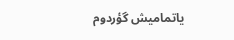یاتمامیش گؤردوم